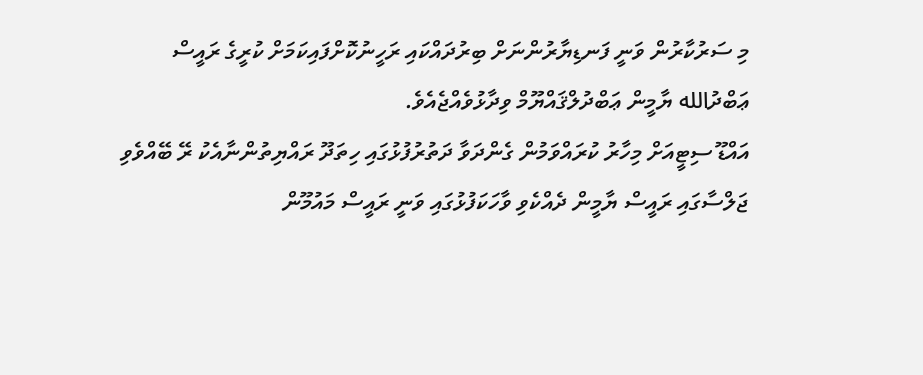މި ސަރުކާރުން ވަނީ ފަނޑިޔާރުންނަށް ބިރުދައްކައި ރަހީނުކޮށްފައިކަމަށް ކުރީގެ ރައީސް ޢަބްދުالله ޔާމީން ޢަބްދުލްޤައްޔޫމް ވިދާޅުވެއްޖެއެވެ.
އައްޑޫ ސިޓީއަށް މިހާރު ކުރައްވަމުން ގެންދަވާ ދަތުރުފުޅުގައި ހިތަދޫ ރައްޔިތުންނާއެކު ރޭ ބޭއްވެވި ޖަލްސާގައި ރައީސް ޔާމީން ދެއްކެވި ވާހަކަފުޅުގައި ވަނީ ރައީސް މައުމޫން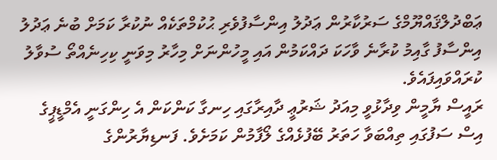ޢަބްދުލްޤައްޔޫމްގެ ސަރުކާރުން ޢަދުލު އިންސާފުވެރި ޙުކުމްތަކެއް ނުކުރާ ކަމަށް ބުނެ ޢަދުލު އިންސާފު ގާއިމު ކުރާނެ ވާހަކަ ދައްކަމުން އައި މީހުންނަށް މިހާރު މިވަނީ ކިހިނެއްތޯ ސުވާލު ކުރައްވައިފައެވެ.
ރައީސް ޔާމީން ވިދާޅުވީ މިއަދު ޝަރުޢީ ދާއިރާގައި ހިނގާ ކަންކަން އެ ހިންގަނީ އެމްޑީޕީގެ އިސް ސަފުގައި ތިއްބަވާ ހަތަރު ބޭފުޅެއްގެ ލޯފާމުން ކަމަށެވެ. ފަނޑިޔާރުންގެ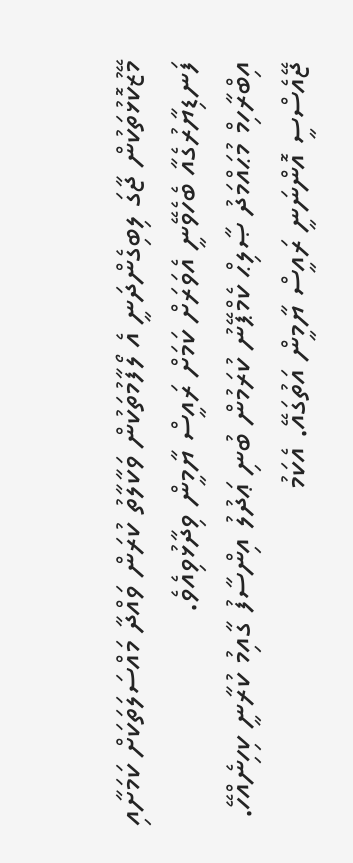މޭޒުކޮޅުތަކުން ޖާގަ ލިބިގެންދަނީ އެ ލޯފާމުތަކުން ވަކާލާތު ކުރަން ވައްދާ މައްސަލަތަކަށް ކަމަށާއި ފަނޑިޔާރުގެއާ ބެހެވޭނީ އެވަރަށް ކަމަށް ރައީސް ޔާމީން ވިދާޅުވިއެވެ.
އިބްރާހިމް މުޙައްމަދު ޞާލިޙް ކެމްޕޭނު ކުރަމުން ބުނި ޢަދުލު އިންސާފު ގާއިމު ކުރާނީ ކިހިނެއްހޭ. ޖޭއެސްސީ އޮންނަނީ ރައީސް ޔާމީން އަތުގައޭ. އެކަމު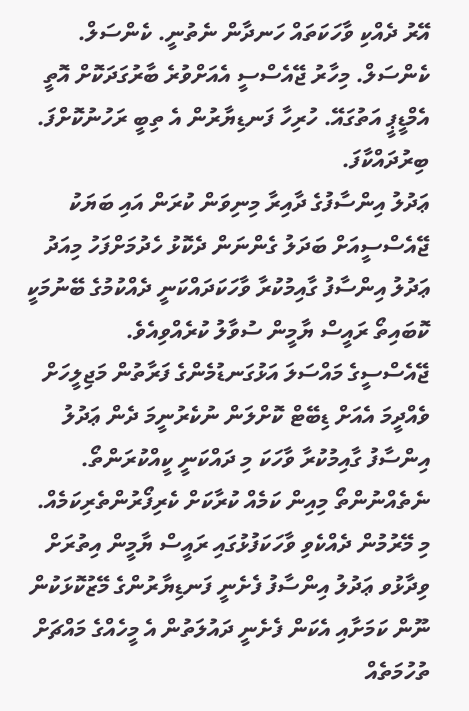އޭރު ދެއްކި ވާހަކަތައް ހަނދާން ނެތުނީ. ކެންސަލް. ކެންސަލް. މިހާރު ޖޭއެސްސީ އެއަށްވުރެ ބާރުގަދަކޮށް އޮތީ އެމްޑީޕީ އަތުގައޭ. ހުރިހާ ފަނޑިޔާރުން އެ ތިބީ ރަހުނުކޮށްފަ. ބިރުދައްކާފަ.
ޢަދުލު އިންސާފުގެ ދާއިރާ މިނިވަން ކުރަން އައި ބަޔަކު ޖޭއެސްސީއަށް ބަދަލު ގެންނަން ދެކޮޅު ހެދުމަށްފަހު މިއަދު ޢަދުލު އިންސާފު ގާއިމުކުރާ ވާހަކަދައްކަނީ ދެއްކުމުގެ ބޭނުމަކީ ކޮބައިތޯ ރައީސް ޔާމީން ސުވާލު ކުރެއްވިއެވެ.
ޖޭއެސްސީގެ މައްސަލަ އަޅުގަނޑުމެންގެ ފަރާތުން މަޖިލީހަށް ވެއްދީމަ އެއަށް ޑިބޭޓް ކޮށްލަން ނުކެރުނީމަ ދެން ޢަދުލު އިންސާފު ގާއިމުކުރާ ވާހަކަ މި ދައްކަނީ ކީއްކުރަންތޯ. ނެތެއްނުންތޯ މިއިން ކަމެއް ކުރާކަށް ކެރިފޯރުންތެރިކަމެއް.
މި މޭރުމުން ދެއްކެވި ވާހަކަފުޅުގައި ރައީސް ޔާމީން އިތުރަށް ވިދާޅުވ ޢަދުލު އިންސާފު ފެށެނީ ފަނޑިޔާރުންގެ މޭޒުކޮޅަކުން ނޫން ކަމަށާއި އެކަން ފެށެނީ ދައުލަތުން އެ މީހެއްގެ މައްޗަށް ތުހުމަތެއް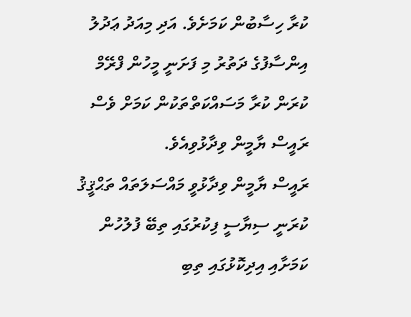ކުރާ ހިސާބުން ކަމަށެވެ. އަދި މިއަދު ޢަދުލު އިންސާފުގެ ދަތުރު މި ފަށަނީ މީހުން ފްރޭމް ކުރަން ކުރާ މަސައްކަތްތަކުން ކަމަށް ވެސް ރައީސް ޔާމީން ވިދާޅުވިއެވެ.
ރައީސް ޔާމީން ވިދާޅުވީ މައްސަލަތައް ތަޙްޤީޤު ކުރަނީ ސިޔާސީ ފިކުރުގައި ތިބޭ ފުލުހުން ކަމަށާއި އިދިކޮޅުގައި ތިބި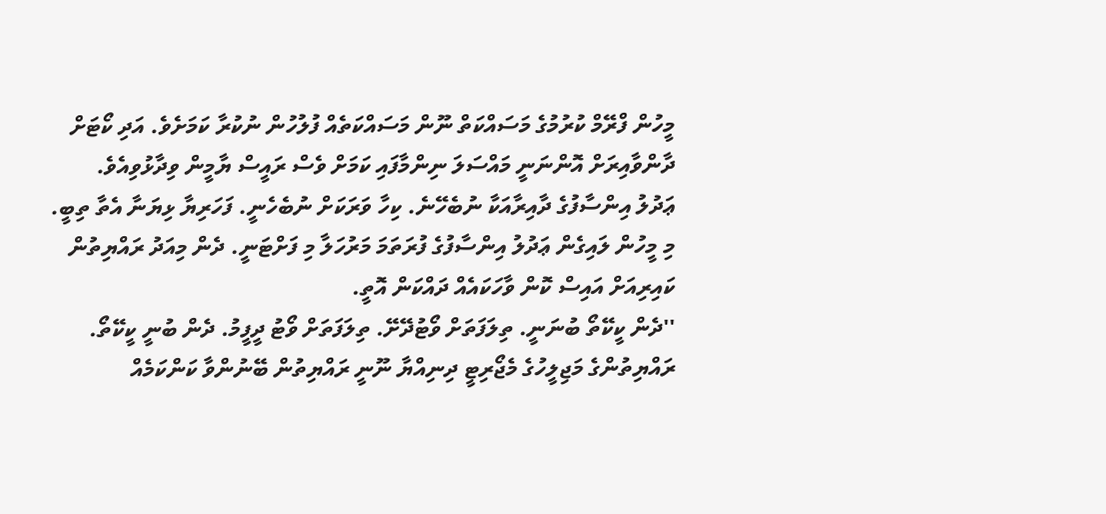މީހުން ފްރޭމް ކުރުމުގެ މަސައްކަތް ނޫން މަސައްކަތެއް ފުލުހުން ނުކުރާ ކަމަށެވެ. އަދި ކޯޓަށް ދާންވާއިރަށް އޮންނަނީ މައްސަލަ ނިންމާފައި ކަމަށް ވެސް ރައީސް ޔާމީން ވިދާޅުވިއެވެ.
ޢަދުލު އިންސާފުގެ ދާއިރާއަކާ ނުބެހޭނެ. ކިހާ ވަރަކަށް ނުބެހެނީ. ފަހަރިޔާ ޅިޔަނާ އެތާ ތިބީ. މި މީހުން ލައިގެން ޢަދުލު އިންސާފުގެ ފުރަތަމަ މަރުހަލާ މި ފަށްޓަނީ. ދެން މިއަދު ރައްޔިތުން ކައިރިއަށް އައިސް ކޮން ވާހަކައެއް ދައްކަން އޮތީ.
''ދެން ކީކޭތޯ ބުނަނީ. ތިލަފަތަށް ވޯޓުދޭށޭ. ތިލަފަތަށް ވޯޓު ދީފީމު. ދެން ބުނީ ކީކޭތޯ. ރައްޔިތުންގެ މަޖިލީހުގެ މެޖޯރިޓީ ދިނިއްޔާ ނޫނީ ރައްޔިތުން ބޭނުންވާ ކަންކަމެއް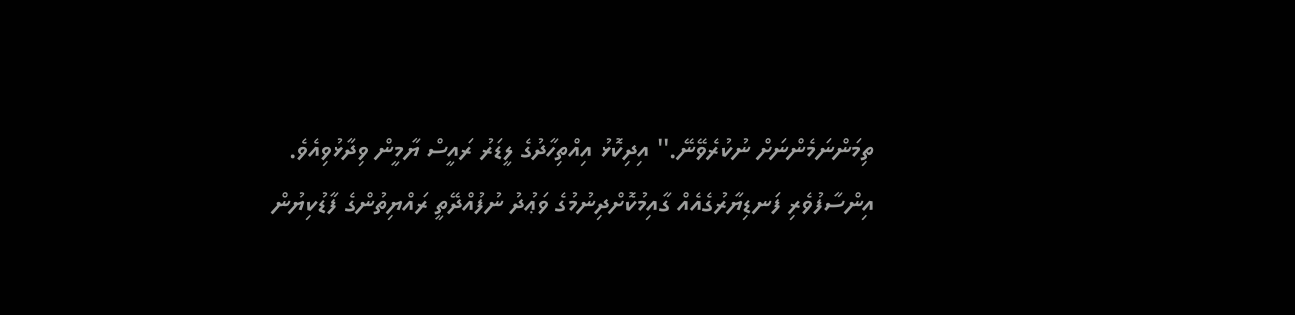ތިމަންނަމެންނަށް ނުކުރެވޭނޭ.'' އިދިކޮޅު އިއްތިހާދުގެ ލީޑަރު ރައީސް ޔާމީން ވިދާޅުވިއެވެ.
އިންސާފުވެރި ފަނޑިޔާރުގެއެއް ގާއިމުކޮށްދިނުމުގެ ވަޢުދު ނުފުއްދޭތީ ރައްޔިތުންގެ ފާޑުކިޔުން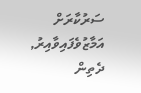ސަރުކާރަށް އަމާޒުވެފައިވާއިރު, ދެތިން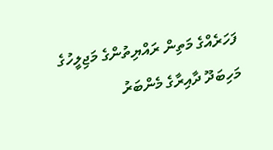ފަހަރެއްގެ މަތިން ރައްޔިތުންގެ މަޖިލީހުގެ މަހިބަދޫ ދާއިރާގެ މެންބަރު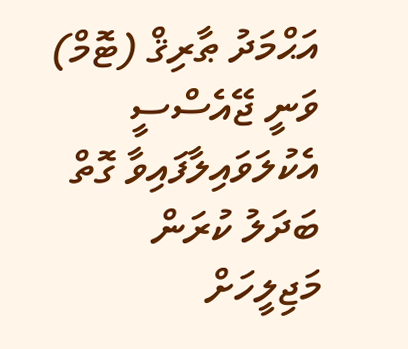އަޙްމަދު ޠާރިޤް (ޓޮމް) ވަނީ ޖޭއެސްސީ އެކުލަވައިލާފައިވާ ގޮތް ބަދަލު ކުރަން މަޖިލީހަށް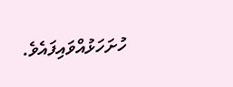ހުށަހަޅުއްވައިފައެވެ.